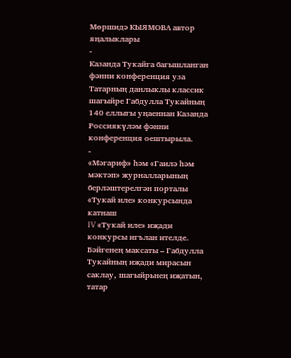Мөршидә КЫЯМОВА автор яңалыклары
-
Казанда Тукайга багышланган фәнни конференция уза
Татарның данлыклы классик шагыйре Габдулла Тукайның 140 еллыгы уңаеннан Казанда Россиякүләм фәнни конференция оештырыла.
-
«Мәгариф» һәм «Гаилә һәм мәктәп» журналларының берләштерелгән порталы
«Тукай иле» конкурсында катнаш
IV «Тукай иле» иҗади конкурсы игълан ителде. Бәйгенең максаты – Габдулла Тукайның иҗади мирасын саклау, шагыйрьнең иҗатын, татар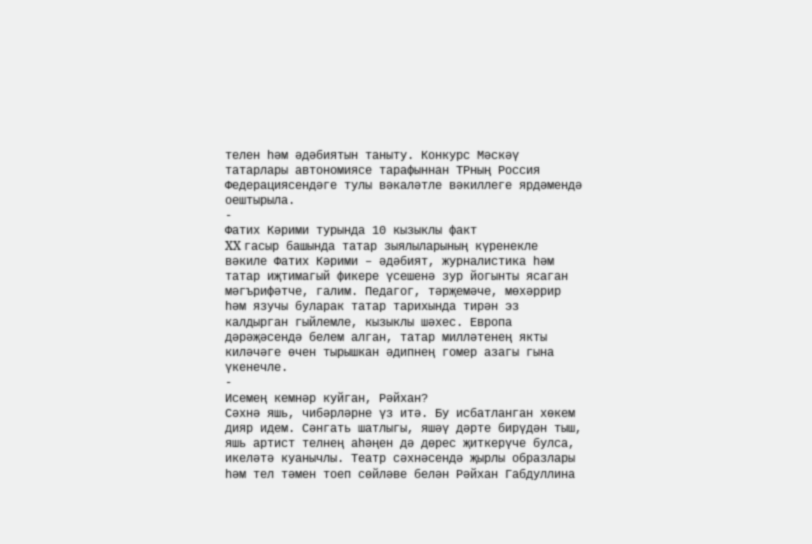телен һәм әдәбиятын таныту. Конкурс Мәскәү татарлары автономиясе тарафыннан ТРның Россия Федерациясендәге тулы вәкаләтле вәкиллеге ярдәмендә оештырыла.
-
Фатих Кәрими турында 10 кызыклы факт
XX гасыр башында татар зыялыларының күренекле вәкиле Фатих Кәрими – әдәбият, журналистика һәм татар иҗтимагый фикере үсешенә зур йогынты ясаган мәгърифәтче, галим. Педагог, тәрҗемәче, мөхәррир һәм язучы буларак татар тарихында тирән эз калдырган гыйлемле, кызыклы шәхес. Европа дәрәҗәсендә белем алган, татар милләтенең якты киләчәге өчен тырышкан әдипнең гомер азагы гына үкенечле.
-
Исемең кемнәр куйган, Рәйхан?
Сәхнә яшь, чибәрләрне үз итә. Бу исбатланган хөкем дияр идем. Сәнгать шатлыгы, яшәү дәрте бирүдән тыш, яшь артист телнең аһәңен дә дөрес җиткерүче булса, икеләтә куанычлы. Театр сәхнәсендә җырлы образлары һәм тел тәмен тоеп сөйләве белән Рәйхан Габдуллина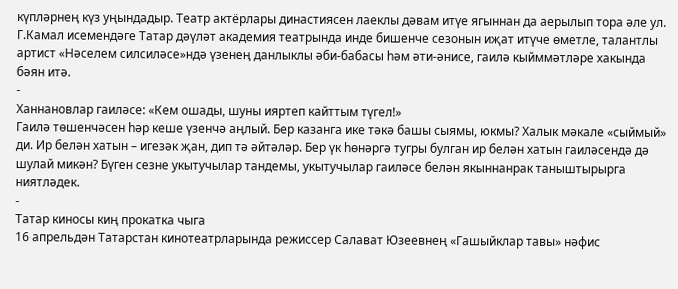күпләрнең күз уңындадыр. Театр актёрлары династиясен лаеклы дәвам итүе ягыннан да аерылып тора әле ул. Г.Камал исемендәге Татар дәүләт академия театрында инде бишенче сезонын иҗат итүче өметле, талантлы артист «Нәселем силсиләсе»ндә үзенең данлыклы әби-бабасы һәм әти-әнисе, гаилә кыйммәтләре хакында бәян итә.
-
Ханнановлар гаиләсе: «Кем ошады, шуны ияртеп кайттым түгел!»
Гаилә төшенчәсен һәр кеше үзенчә аңлый. Бер казанга ике тәкә башы сыямы, юкмы? Халык мәкале «сыймый» ди. Ир белән хатын – игезәк җан, дип тә әйтәләр. Бер үк һөнәргә тугры булган ир белән хатын гаиләсендә дә шулай микән? Бүген сезне укытучылар тандемы, укытучылар гаиләсе белән якыннанрак таныштырырга ниятләдек.
-
Татар киносы киң прокатка чыга
16 апрельдән Татарстан кинотеатрларында режиссер Салават Юзеевнең «Гашыйклар тавы» нәфис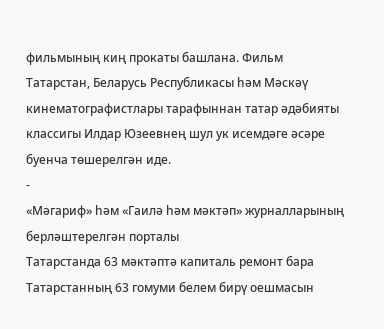фильмының киң прокаты башлана. Фильм Татарстан, Беларусь Республикасы һәм Мәскәү кинематографистлары тарафыннан татар әдәбияты классигы Илдар Юзеевнең шул ук исемдәге әсәре буенча төшерелгән иде.
-
«Мәгариф» һәм «Гаилә һәм мәктәп» журналларының берләштерелгән порталы
Татарстанда 63 мәктәптә капиталь ремонт бара
Татарстанның 63 гомуми белем бирү оешмасын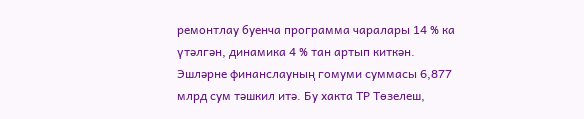ремонтлау буенча программа чаралары 14 % ка үтәлгән, динамика 4 % тан артып киткән. Эшләрне финанслауның гомуми суммасы 6,877 млрд сум тәшкил итә. Бу хакта ТР Төзелеш,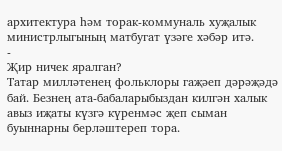архитектура һәм торак-коммуналь хуҗалык министрлыгының матбугат үзәге хәбәр итә.
-
Җир ничек яралган?
Татар милләтенең фольклоры гаҗәеп дәрәҗәдә бай. Безнең ата-бабаларыбыздан килгән халык авыз иҗаты күзгә күренмәс җеп сыман буыннарны берләштереп тора.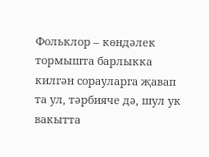Фольклор – көндәлек тормышта барлыкка килгән сорауларга җавап та ул, тәрбияче дә, шул ук вакытта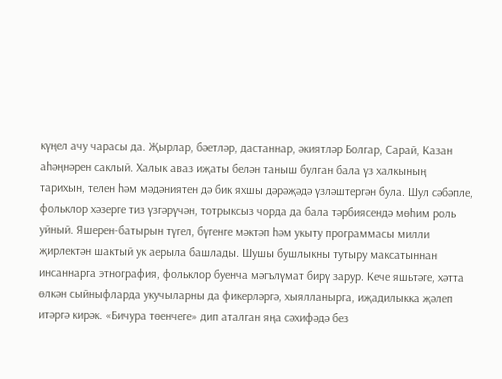күңел ачу чарасы да. Җырлар, бәетләр, дастаннар, әкиятләр Болгар, Сарай, Казан аһәңнәрен саклый. Халык аваз иҗаты белән таныш булган бала үз халкының тарихын, телен һәм мәдәниятен дә бик яхшы дәрәҗәдә үзләштергән була. Шул сәбәпле, фольклор хәзерге тиз үзгәрүчән, тотрыксыз чорда да бала тәрбиясендә мөһим роль уйный. Яшерен-батырын түгел, бүгенге мәктәп һәм укыту программасы милли җирлектән шактый ук аерыла башлады. Шушы бушлыкны тутыру максатыннан инсаннарга этнография, фольклор буенча мәгълүмат бирү зарур. Кече яшьтәге, хәтта өлкән сыйныфларда укучыларны да фикерләргә, хыялланырга, иҗадилыкка җәлеп итәргә кирәк. «Бичура төенчеге» дип аталган яңа сәхифәдә без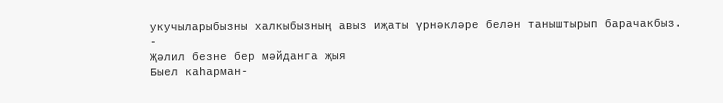укучыларыбызны халкыбызның авыз иҗаты үрнәкләре белән таныштырып барачакбыз.
-
Җәлил безне бер мәйданга җыя
Быел каһарман-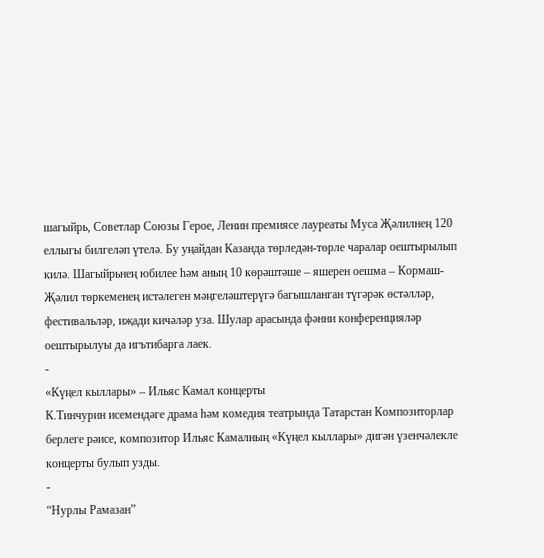шагыйрь, Советлар Союзы Герое, Ленин премиясе лауреаты Муса Җәлилнең 120 еллыгы билгеләп үтелә. Бу уңайдан Казанда төрледән-төрле чаралар оештырылып килә. Шагыйрьнең юбилее һәм аның 10 көрәштәше – яшерен оешма – Кормаш-Җәлил төркеменең истәлеген мәңгеләштерүгә багышланган түгәрәк өстәлләр, фестивальләр, иҗади кичәләр уза. Шулар арасында фәнни конференцияләр оештырылуы да игътибарга лаек.
-
«Күңел кыллары» – Ильяс Камал концерты
К.Тинчурин исемендәге драма һәм комедия театрында Татарстан Композиторлар берлеге рәисе, композитор Ильяс Камалның «Күңел кыллары» дигән үзенчәлекле концерты булып узды.
-
“Нурлы Рамазан”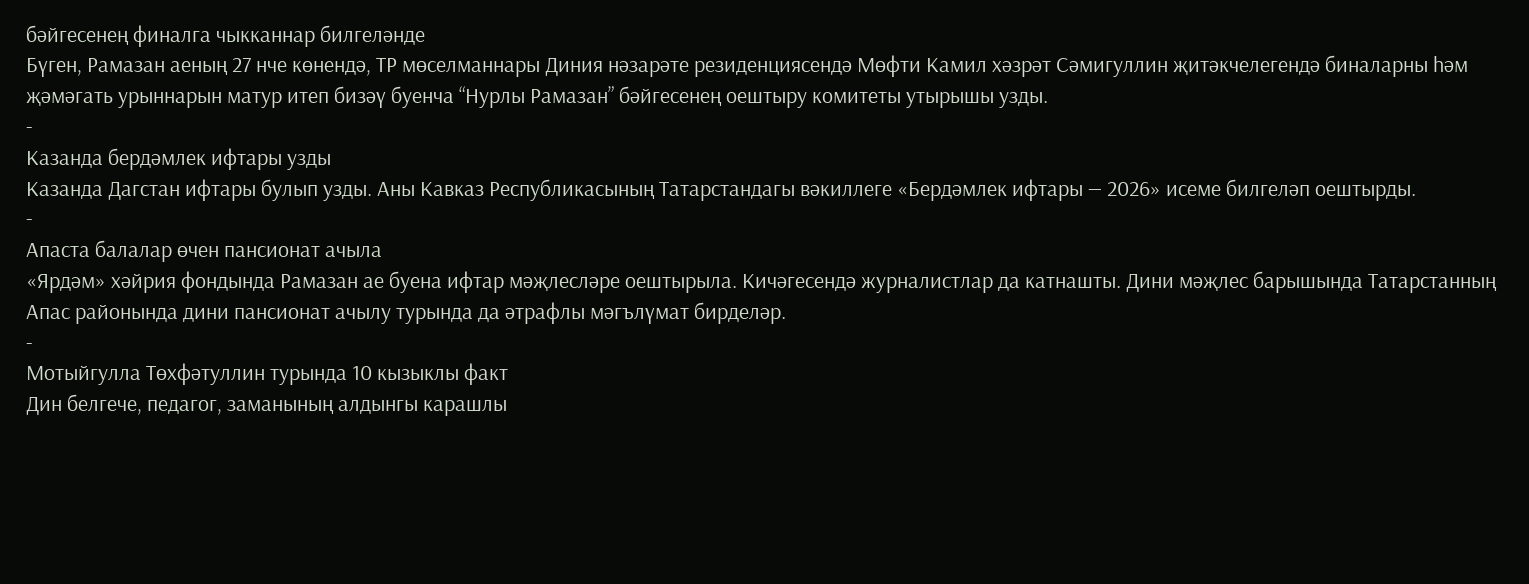бәйгесенең финалга чыкканнар билгеләнде
Бүген, Рамазан аеның 27 нче көнендә, ТР мөселманнары Диния нәзарәте резиденциясендә Мөфти Камил хәзрәт Сәмигуллин җитәкчелегендә биналарны һәм җәмәгать урыннарын матур итеп бизәү буенча “Нурлы Рамазан” бәйгесенең оештыру комитеты утырышы узды.
-
Казанда бердәмлек ифтары узды
Казанда Дагстан ифтары булып узды. Аны Кавказ Республикасының Татарстандагы вәкиллеге «Бердәмлек ифтары — 2026» исеме билгеләп оештырды.
-
Апаста балалар өчен пансионат ачыла
«Ярдәм» хәйрия фондында Рамазан ае буена ифтар мәҗлесләре оештырыла. Кичәгесендә журналистлар да катнашты. Дини мәҗлес барышында Татарстанның Апас районында дини пансионат ачылу турында да әтрафлы мәгълүмат бирделәр.
-
Мотыйгулла Төхфәтуллин турында 10 кызыклы факт
Дин белгече, педагог, заманының алдынгы карашлы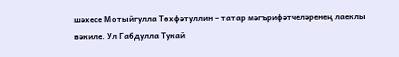шәхесе Мотыйгулла Төхфәтуллин – татар мәгърифәтчеләренең лаеклы вәкиле. Ул Габдулла Тукай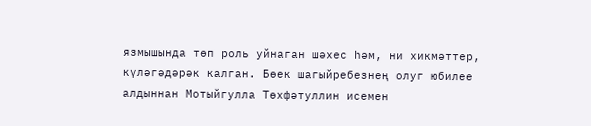язмышында төп роль уйнаган шәхес һәм, ни хикмәттер, күләгәдәрәк калган. Бөек шагыйребезнең олуг юбилее алдыннан Мотыйгулла Төхфәтуллин исемен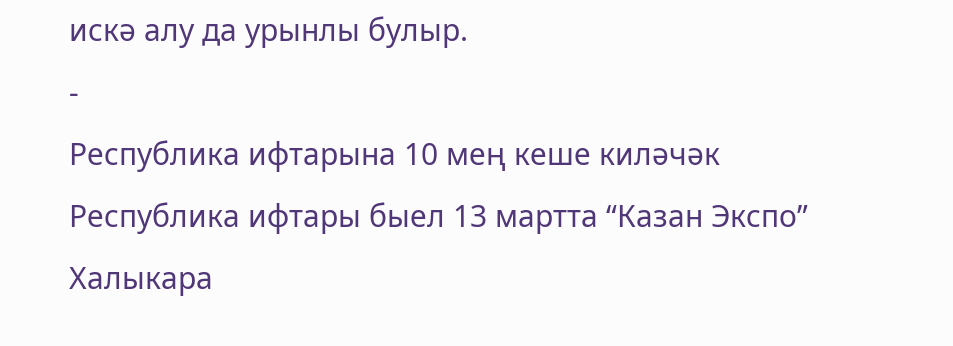искә алу да урынлы булыр.
-
Республика ифтарына 10 мең кеше киләчәк
Республика ифтары быел 13 мартта “Казан Экспо” Халыкара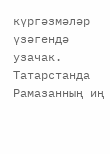күргәзмәләр үзәгендә узачак. Татарстанда Рамазанның иң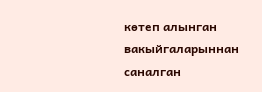көтеп алынган вакыйгаларыннан саналган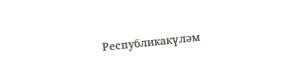Республикакүләм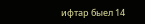ифтар быел 14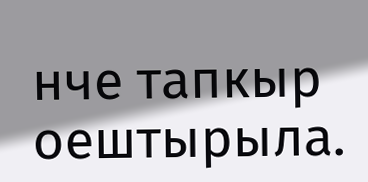нче тапкыр оештырыла.